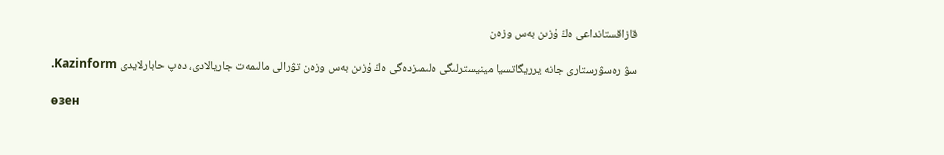قازاقستانداعى ەڭ ۇزىن بەس وزەن

سۋ رەسۋرستارى جانە يرريگاتسيا مينيسترلىگى ەلىمىزدەگى ەڭ ۇزىن بەس وزەن تۋرالى مالىمەت جاريالادى، دەپ حابارلايدى Kazinform.

өзен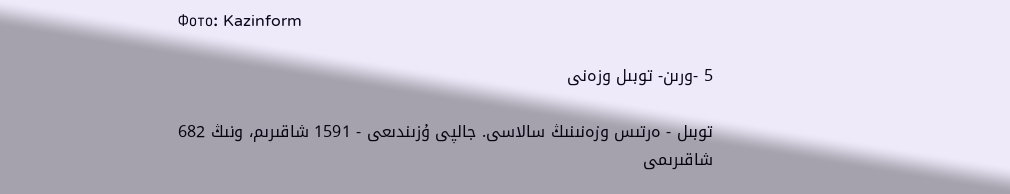Фото: Kazinform

5 -ورىن- توبىل وزەنى

توبىل - ەرتىس وزەنىنىڭ سالاسى. جالپى ۇزىندىعى - 1591 شاقىرىم، ونىڭ 682 شاقىرىمى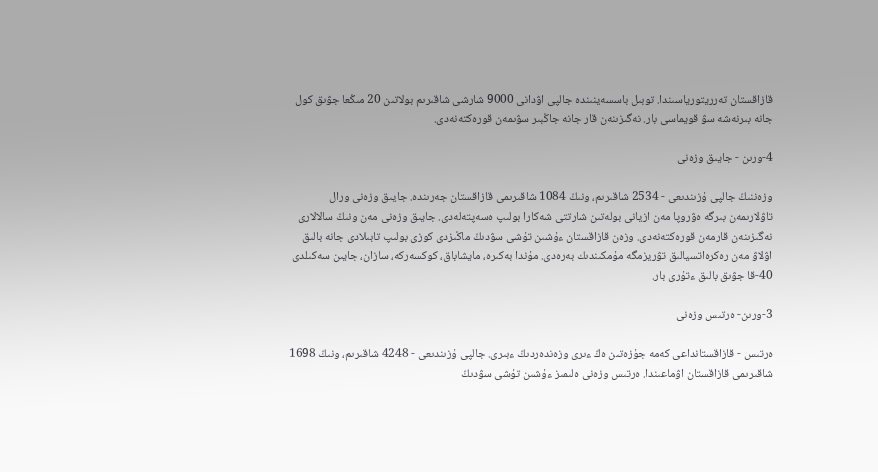قازاقستان تەرريتورياسىندا. توبىل باسسەينىندە جالپى اۋدانى 9000 شارشى شاقىرىم بولاتىن 20 مىڭعا جۋىق كول جانە بىرنەشە سۋ قويماسى بار. نەگىزىنەن قار جانە جاڭبىر سۋىمەن قورەكتەنەدى.

4-ورىن - جايىق وزەنى

وزەننىڭ جالپى ۇزىندىعى - 2534 شاقىرىم، ونىڭ 1084 شاقىرىمى قازاقستان جەرىندە. جايىق وزەنى ورال تاۋلارىمەن بىرگە ەۋروپا مەن ازيانى بولەتىن شارتتى شەكارا بولىپ ەسەپتەلەدى. جايىق وزەنى مەن ونىڭ سالالارى نەگىزىنەن قارمەن قورەكتەنەدى. وزەن قازاقستان ءۇشىن تۇشى سۋدىڭ ماڭىزدى كوزى بولىپ تابىلادى جانە بالىق اۋلاۋ مەن رەكرەاتسيالىق تۋريزمگە مۇمكىندىك بەرەدى. مۇندا بەكىرە، مايشاباق، كوكسەركە، سازان، جايىن سەكىلدى 40-قا جۋىق بالىق ءتۇرى بار.

3-ورىن- ەرتىس وزەنى

ەرتىس - قازاقستانداعى كەمە جۇزەتىن ەڭ ءىرى وزەندەردىڭ ءبىرى. جالپى ۇزىندىعى - 4248 شاقىرىم، ونىڭ 1698 شاقىرىمى قازاقستان اۋماعىندا. ەرتىس وزەنى ەلىمىز ءۇشىن تۇشى سۋدىڭ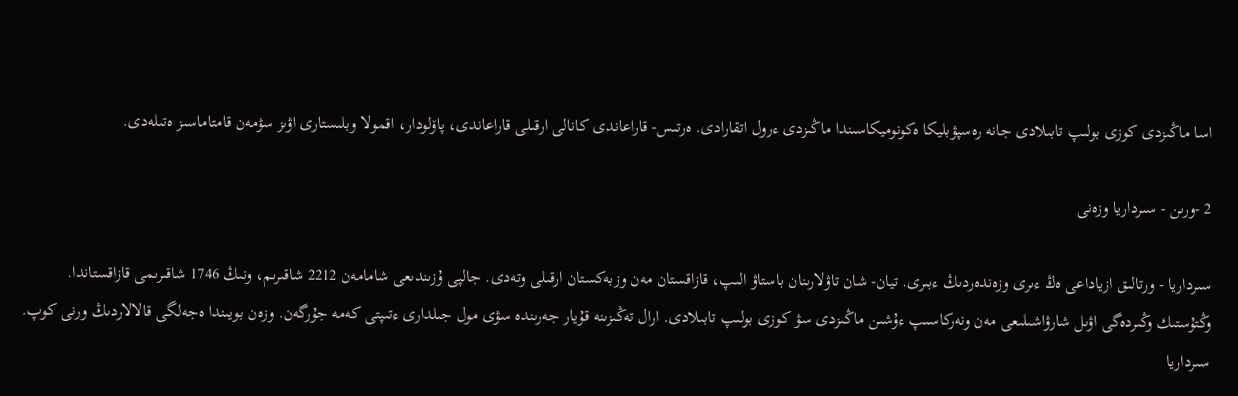اسا ماڭىزدى كوزى بولىپ تابىلادى جانە رەسپۋبليكا ەكونوميكاسىندا ماڭىزدى ءرول اتقارادى. ەرتىس- قاراعاندى كانالى ارقىلى قاراعاندى، پاۆلودار، اقمولا وبلىستارى اۋىز سۋمەن قامتاماسىز ەتىلەدى.

2 -ورىن - سىرداريا وزەنى

سىرداريا - ورتالىق ازياداعى ەڭ ءىرى وزەندەردىڭ ءبىرى. تيان- شان تاۋلارىنان باستاۋ الىپ، قازاقستان مەن وزبەكستان ارقىلى وتەدى. جالپى ۇزىندىعى شامامەن 2212 شاقىرىم، ونىڭ 1746 شاقىرىمى قازاقستاندا. وڭتۇستىك وڭىردەگى اۋىل شارۋاشىلىعى مەن ونەركاسىپ ءۇشىن ماڭىزدى سۋ كوزى بولىپ تابىلادى. ارال تەڭىزىنە قۇيار جەرىندە سۋى مول جىلدارى ءتىپتى كەمە جۇرگەن. وزەن بويىندا ەجەلگى قالالاردىڭ ورنى كوپ. سىرداريا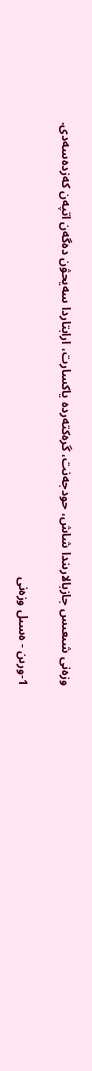وزەنى شىعىس جازبالارىندا شاش، حودجەنت، گرەكتەردە ياكسارت، ارابتاردا سەيحۋن دەگەن اتپەن كەزدەسەدى.

1-ورىن - ەسىل وزەنى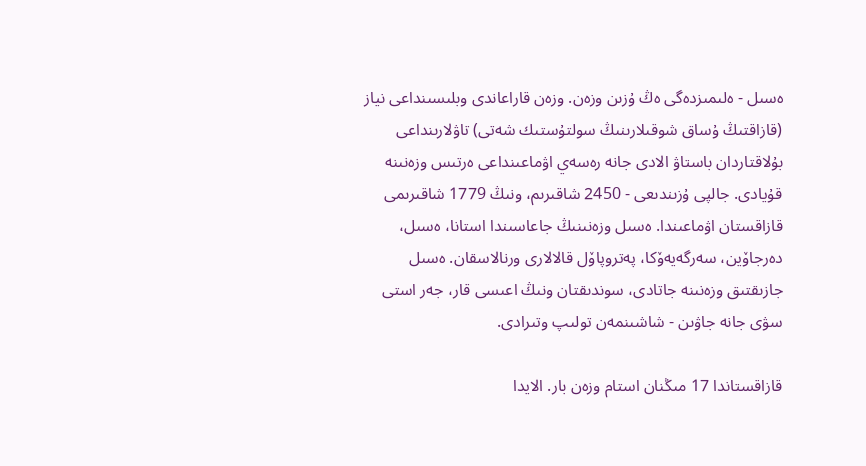ەسىل - ەلىمىزدەگى ەڭ ۇزىن وزەن. وزەن قاراعاندى وبلىسىنداعى نياز (قازاقتىڭ ۇساق شوقىلارىنىڭ سولتۇستىك شەتى) تاۋلارىنداعى بۇلاقتاردان باستاۋ الادى جانە رەسەي اۋماعىنداعى ەرتىس وزەنىنە قۇيادى. جالپى ۇزىندىعى - 2450 شاقىرىم، ونىڭ 1779 شاقىرىمى قازاقستان اۋماعىندا. ەسىل وزەنىنىڭ جاعاسىندا استانا، ەسىل، دەرجاۆين، سەرگەيەۆكا، پەتروپاۆل قالالارى ورنالاسقان. ەسىل جازىقتىق وزەنىنە جاتادى، سوندىقتان ونىڭ اعىسى قار، جەر استى سۋى جانە جاۋىن - شاشىنمەن تولىپ وتىرادى.

قازاقستاندا 17 مىڭنان استام وزەن بار. الايدا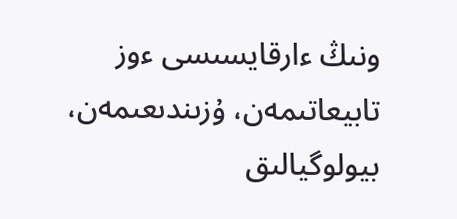ونىڭ ءارقايسىسى ءوز تابيعاتىمەن، ۇزىندىعىمەن، بيولوگيالىق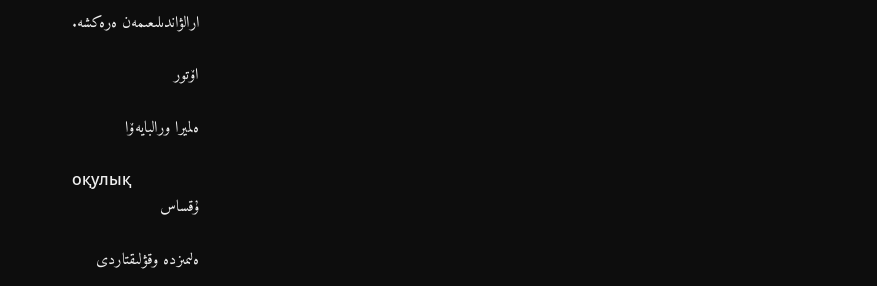ارالۋاندىلىعىمەن ەرەكشە.

اۆتور

ەلميرا ورالبايەۆا

оқулық
ۇقساس

ەلىمىزدە وقۋلىقتاردى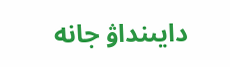دايىنداۋ جانە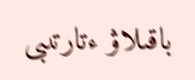باقىلاۋ ءتارتىبى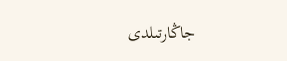جاڭارتىلدى